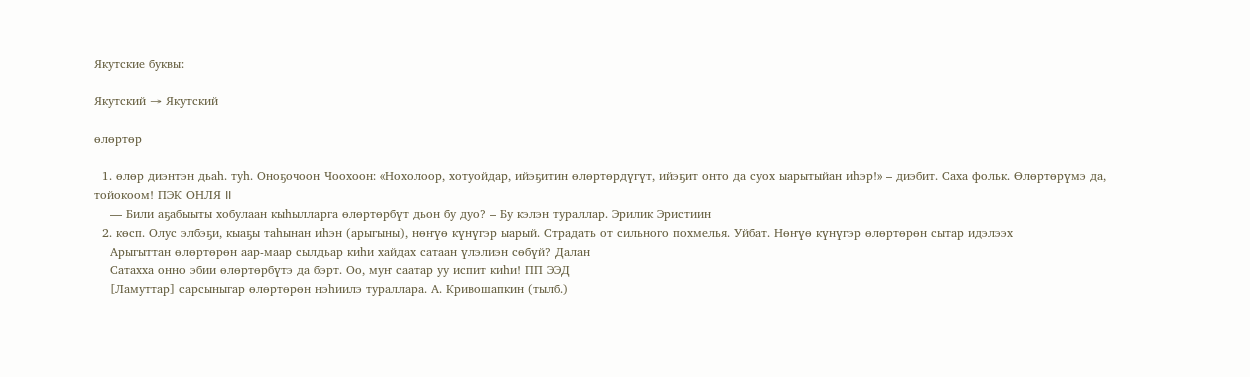Якутские буквы:

Якутский → Якутский

өлөртөр

  1. өлөр диэнтэн дьаһ. туһ. Оноҕочоон Чоохоон: «Нохолоор, хотуойдар, ийэҕитин өлөртөрдүгүт, ийэҕит онто да суох ыарытыйан иһэр!» – диэбит. Саха фольк. Өлөртөрүмэ да, тойокоом! ПЭК ОНЛЯ II
    — Били аҕабыыты хобулаан кыһылларга өлөртөрбүт дьон бу дуо? – Бу кэлэн тураллар. Эрилик Эристиин
  2. көсп. Олус элбэҕи, кыаҕы таһынан иһэн (арыгыны), нөҥүө күнүгэр ыарый. Страдать от сильного похмелья. Уйбат. Нөҥүө күнүгэр өлөртөрөн сытар идэлээх
    Арыгыттан өлөртөрөн аар-маар сылдьар киһи хайдах сатаан үлэлиэн сөбүй? Далан
    Сатахха онно эбии өлөртөрбүтэ да бэрт. Оо, муҥ саатар уу испит киһи! ПП ЭЭД
    [Ламуттар] сарсыныгар өлөртөрөн нэһиилэ тураллара. А. Кривошапкин (тылб.)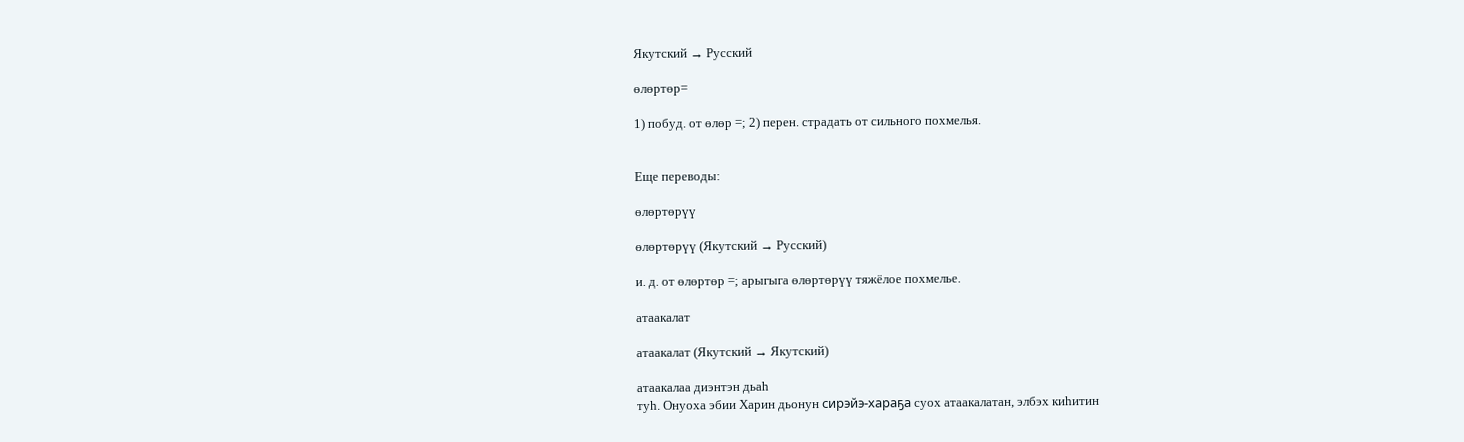Якутский → Русский

өлөртөр=

1) побуд. от өлөр =; 2) перен. страдать от сильного похмелья.


Еще переводы:

өлөртөрүү

өлөртөрүү (Якутский → Русский)

и. д. от өлөртөр =; арыгыга өлөртөрүү тяжёлое похмелье.

атаакалат

атаакалат (Якутский → Якутский)

атаакалаа диэнтэн дьаһ
туһ. Онуоха эбии Харин дьонун сирэйэ-хараҕа суох атаакалатан, элбэх киһитин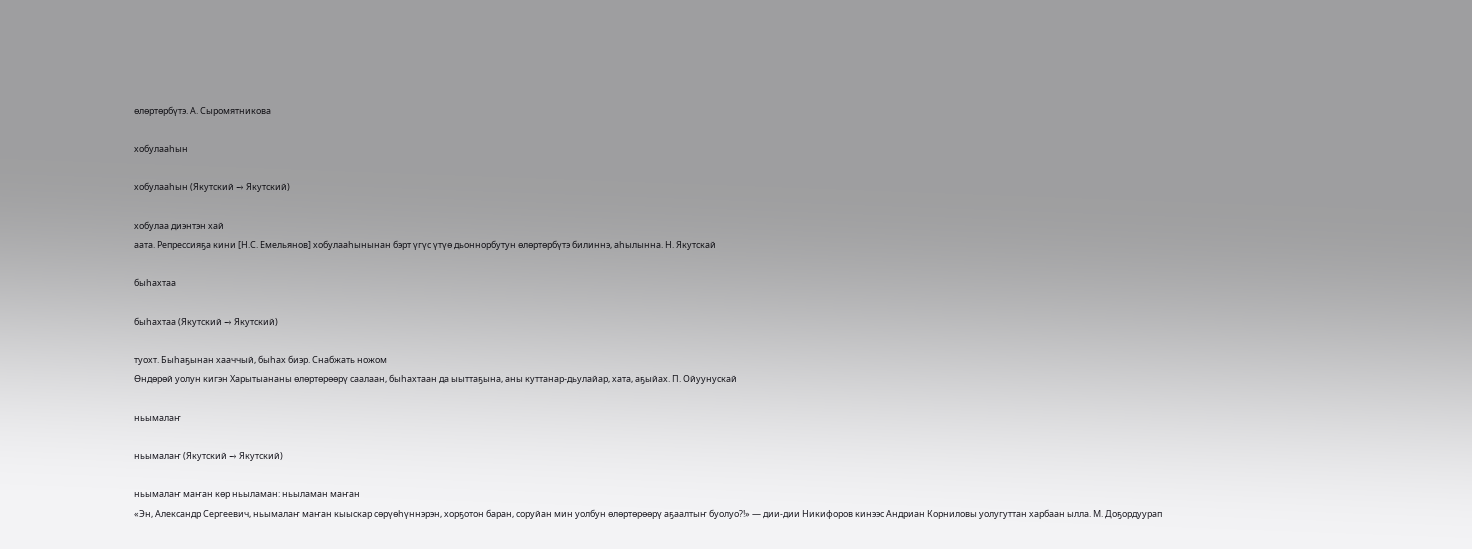өлөртөрбүтэ. А. Сыромятникова

хобулааһын

хобулааһын (Якутский → Якутский)

хобулаа диэнтэн хай
аата. Репрессияҕа кини [Н.С. Емельянов] хобулааһынынан бэрт үгүс үтүө дьоннорбутун өлөртөрбүтэ билиннэ, аһылынна. Н. Якутскай

быһахтаа

быһахтаа (Якутский → Якутский)

туохт. Быһаҕынан хааччый, быһах биэр. Снабжать ножом
Өндөрөй уолун кигэн Харытыананы өлөртөрөөрү саалаан, быһахтаан да ыыттаҕына, аны куттанар-дьулайар, хата, аҕыйах. П. Ойуунускай

ньымалаҥ

ньымалаҥ (Якутский → Якутский)

ньымалаҥ маҥан көр ньыламан: ньыламан маҥан
«Эн, Александр Сергеевич, ньымалаҥ маҥан кыыскар сөрүөһүннэрэн, хорҕотон баран, соруйан мин уолбун өлөртөрөөрү аҕаалтыҥ буолуо?!» — дии-дии Никифоров кинээс Андриан Корниловы уолугуттан харбаан ылла. М. Доҕордуурап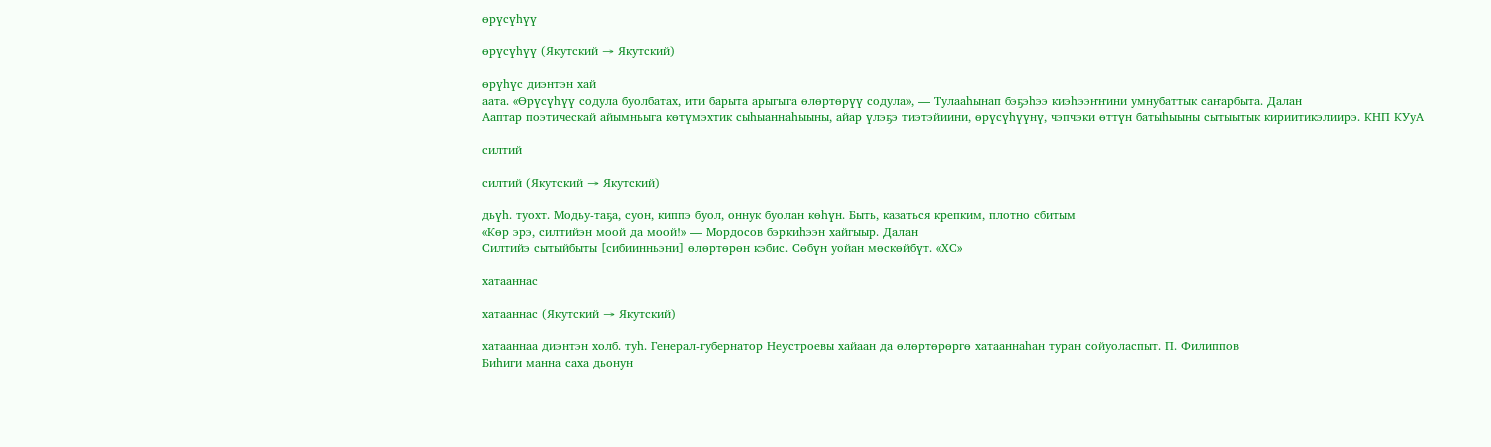өрүсүһүү

өрүсүһүү (Якутский → Якутский)

өрүһүс диэнтэн хай
аата. «Өрүсүһүү содула буолбатах, ити барыта арыгыга өлөртөрүү содула», — Тулааһынап бэҕэһээ киэһээҥҥини умнубаттык саҥарбыта. Далан
Ааптар поэтическай айымньыга көтүмэхтик сыһыаннаһыыны, айар үлэҕэ тиэтэйиини, өрүсүһүүнү, чэпчэки өттүн батыһыыны сытыытык кириитикэлиирэ. КНП КУуА

силтий

силтий (Якутский → Якутский)

дьүһ. туохт. Модьу-таҕа, суон, киппэ буол, оннук буолан көһүн. Быть, казаться крепким, плотно сбитым
«Көр эрэ, силтийэн моой да моой!» — Мордосов бэркиһээн хайгыыр. Далан
Силтийэ сытыйбыты [сибиинньэни] өлөртөрөн кэбис. Сөбүн уойан мөскөйбүт. «ХС»

хатааннас

хатааннас (Якутский → Якутский)

хатааннаа диэнтэн холб. туһ. Генерал-губернатор Неустроевы хайаан да өлөртөрөргө хатааннаһан туран сойуоласпыт. П. Филиппов
Биһиги манна саха дьонун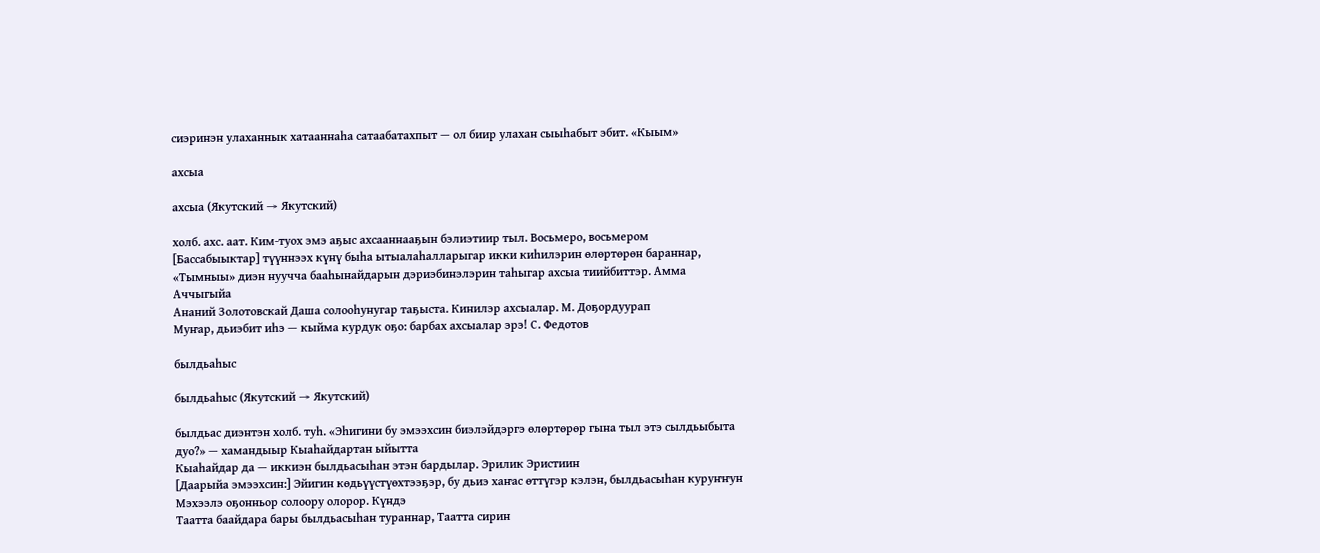сиэринэн улаханнык хатааннаһа сатаабатахпыт — ол биир улахан сыыһабыт эбит. «Кыым»

ахсыа

ахсыа (Якутский → Якутский)

холб. ахс. аат. Ким-туох эмэ аҕыс ахсааннааҕын бэлиэтиир тыл. Восьмеро, восьмером
[Бассабыыктар] түүннээх күнү быһа ытыалаһалларыгар икки киһилэрин өлөртөрөн бараннар, «Тымныы» диэн нуучча бааһынайдарын дэриэбинэлэрин таһыгар ахсыа тиийбиттэр. Амма Аччыгыйа
Ананий Золотовскай Даша солооһунугар таҕыста. Кинилэр ахсыалар. М. Доҕордуурап
Муҥар, дьиэбит иһэ — кыйма курдук оҕо: барбах ахсыалар эрэ! С. Федотов

былдьаһыс

былдьаһыс (Якутский → Якутский)

былдьас диэнтэн холб. туһ. «Эһигини бу эмээхсин биэлэйдэргэ өлөртөрөр гына тыл этэ сылдьыбыта дуо?» — хамандыыр Кыаһайдартан ыйытта
Кыаһайдар да — иккиэн былдьасыһан этэн бардылар. Эрилик Эристиин
[Даарыйа эмээхсин:] Эйигин көдьүүстүөхтээҕэр, бу дьиэ хаҥас өттүгэр кэлэн, былдьасыһан куруҥҥун Мэхээлэ оҕонньор солоору олорор. Күндэ
Таатта баайдара бары былдьасыһан тураннар, Таатта сирин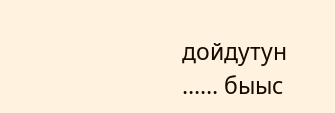дойдутун …… быыс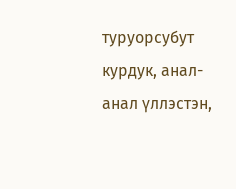туруорсубут курдук, анал-анал үллэстэн,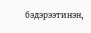бэдэрээтинэн,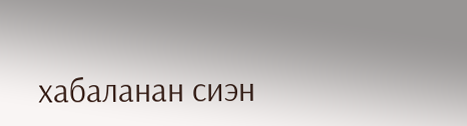хабаланан сиэн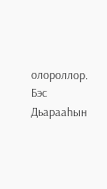олороллор. Бэс Дьарааһын